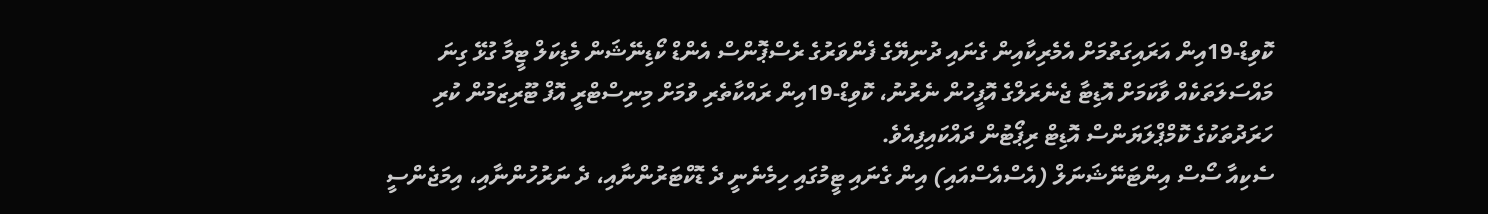ކޮވިޑް-19އިން އަރައިގަތުމަށް އެމެރިކާއިން ގެނައި ދުނިޔޭގެ ފެންވަރުގެ ރެސްޕޮންސް އެންޑް ކޯޑިނޭޝަން މެޑިކަލް ޓީމާ ގުޅޭ ގިނަ މައްސަލަތަކެއް ވާކަމަށް އޮޑިޓާ ޖެނެރަލްގެ އޮފީހުން ނެރުނު، ކޮވިޑް-19އިން ރައްކާތެރި ވުމަށް މިނިސްޓްރީ އޮފް ޓޫރިޒަމުން ކުރި ހަރަދުތަކުގެ ކޮމްޕްލަޔަންސް އޮޑިޓް ރިޕޯޓުން ދައްކައިފިއެވެ.
ސެކިއާ ސޯސް އިންޓަނޭޝަނަލް (އެސްއެސްއައި) އިން ގެނައި ޓީމުގައި ހިމެނެނީ ދެ ޑޮކްޓަރުންނާއި، ދެ ނަރުހުންނާއި، އިމަޖެންސީ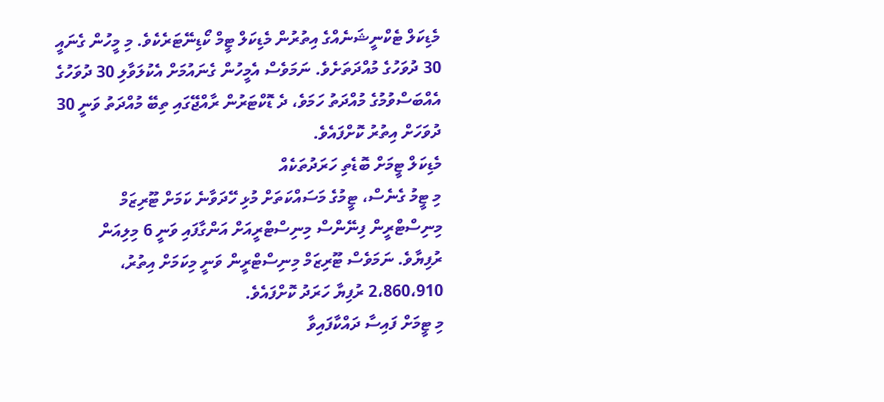މެޑިކަލް ޓެކްނީޝަނެއްގެ އިތުރުން މެޑިކަލް ޓީމް ކޯޑިނޭޓަރެކެވެ. މި މީހުން ގެނައީ 30 ދުވަހުގެ މުއްދަތަށެވެ. ނަމަވެސް އެމީހުން ގެނައުމަށް އެކުލަވާލި 30 ދުވަހުގެ އެއްބަސްވުމުގެ މުއްދަތު ހަމަވެ، ދެ ޑޮކްޓަރުން ރާއްޖޭގައި ތިބޭ މުއްދަތު ވަނީ 30 ދުވަހަށް އިތުރު ކޮށްފައެވެ.
މެޑިކަލް ޓީމަށް ބޮޑެތި ހަރަދުތަކެއް
މި ޓީމު ގެނެސް، ޓީމުގެ މަސައްކަތަށް މުޅި ހޭދަވާނެ ކަމަށް ޓޫރިޒަމް މިނިސްޓްރީން ފިނޭންސް މިނިސްޓްރީއަށް އަންގާފައި ވަނީ 6 މިލިއަން ރުފިޔާވެ. ނަމަވެސް ޓޫރިޒަމް މިނިސްޓްރީން ވަނީ މިކަމަށް އިތުރު، 2،860،910 ރުފިޔާ ހަރަދު ކޮށްފައެވެ.
މި ޓީމަށް ފައިސާ ދައްކާފައިވާ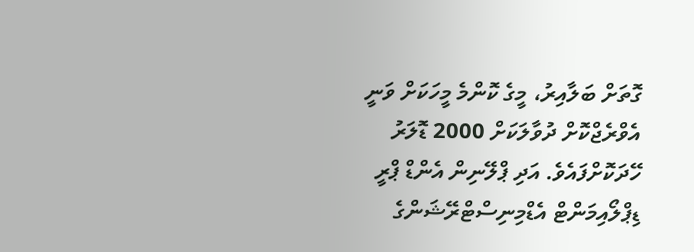ގޮތަށް ބަލާއިރު، މީގެ ކޮންމެ މީހަކަށް ވަނީ އެވްރެޖްކޮށް ދުވާލަކަށް 2000 ޑޮލަރު ހޭދަކޮށްފައެވެ. އަދި ޕްލޭނިން އެންޑް ޕްރީ ޑިޕްލޯއިމަންޓް އެޑްމިނިސްޓްރޭޝަންގެ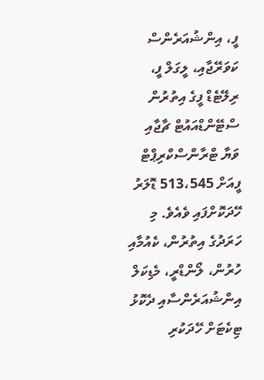ފީ، އިންޝުއަރެންސް ކަވަރޭޖާއި، ލީގަލް ފީ، ރިލޭޓެޑް ފީގެ އިތުރުން ސްޓޭންޑްއައުޓް ޗާޖާއި ވަޔާ ޓްރާންސްކްރިޕްޓް ފީއަށް 513،545 ޑޮލަރު ހޭދަކޮށްފައި ވެއެވެ. މި ހަރަދުގެ އިތުރުން، ކެއުމާއި ހުރުން، ލޯންޑްރީ، މެޑިކަލް އިންޝުއަރެންސާއި ދެކޮޅު ޓިކެޓަށް ހޭދަކުރި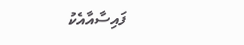ފައިސާއާއެކު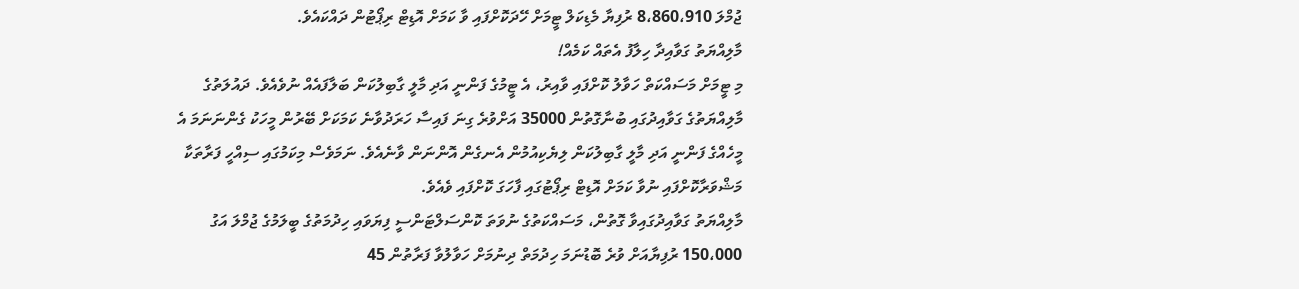ޖުމްލަ 8،860،910 ރުފިޔާ މެޑިކަލް ޓީމަށް ހޭދަކޮށްފައި ވާ ކަމަށް އޮޑިޓް ރިޕޯޓުން ދައްކައެވެ.
މާލިއްޔަތު ގަވާއިދާ ހިލާފު އެތައް ކަމެއް!
މި ޓީމަށް މަސައްކަތް ހަވާލު ކޮށްފައި ވާއިރު، އެ ޓީމުގެ ފަންނީ އަދި މާލީ ގާބިލުކަން ބަލާފައެއް ނުވެއެވެ. ދައުލަތުގެ މާލިއްޔަތުގެ ގަވާއިދުގައި ބުނާގޮތުން 35000 އަށްވުރެ ގިނަ ފައިސާ ހަރަދުވާނެ ކަމަކަށް ބޭރުން މީހަކު ގެންނަނަމަ އެ މީހެއްގެ ފަންނީ އަދި މާލީ ގާބިލުކަން ލިޔެކިއުމުން އެނގެން އޮންނަން ވާނެއެވެ. ނަމަވެސް މިކަމުގައި ސިއްހީ ފަރާތަކާ މަޝްވަރާކޮށްފައި ނުވާ ކަމަށް އޮޑިޓް ރިޕޯޓުގައި ފާހަގަ ކޮށްފައި ވެއެވެ.
މާލިއްޔަތު ގަވާއިދުގައިވާ ގޮތުން، މަސައްކަތުގެ ނުވަތަ ކޮންސަލްޓަންސީ ފިޔަވައި ހިދުމަތުގެ ބީލަމުގެ ޖުމްލަ އަގު 150،000 ރުފިޔާއަށް ވުރެ ބޮޑުނަމަ ހިދުމަތް ދިނުމަށް ހަވާލުވާ ފަރާތުން 45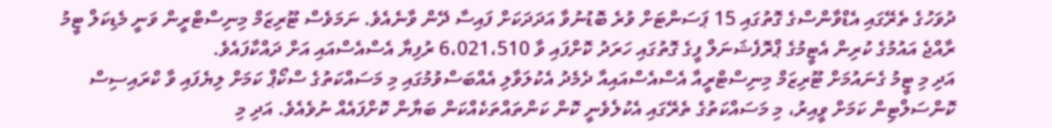ދުވަހުގެ ތެރޭގައި އެޑްވާންސްގެ ގޮތުގައި 15 ޕަސަންޓަށް ވުރެ ބޮޑުނުވާ އަދަދަކަށް ފައިސާ ދޭން ވާނެއެވެ. ނަމަވެސް ޓޫރިޒަމް މިނިސްޓްރީން ވަނީ މެޑިކަލް ޓީމު ރާއްޖެ އައުމުގެ ކުރިން އެޓީމުގެ ޕްރޮފެޝަނަލް ފީގެ ގޮތުގައި ހަރަދު ކޮށްފައި ވާ 6،021،510 ރުފިޔާ އެސްއެސްއައި އަށް ދައްކާފައެވެ.
އަދި މި ޓީމު ގެނައުމަށް ޓޫރިޒަމް މިނިސްޓްރީއާ އެސްއެސްއައިއާ ދެމެދު އެކުލަވާލި އެއްބަސްވުމުގައި މި މަސައްކަތުގެ ސްކޯޕް ކަމަށް ލިޔެފައި ވާ ކްރައިސިސް ކޮންސަލްޓިން ކަމަށް ވީއިރު، މި މަސައްކަތުގެ ތެރޭގައި އެކުލެވެނީ ކޮން ކަންތައްތަކެއްކަން ބަޔާން ކޮށްފައެއް ނުވެއެވެ. އަދި މި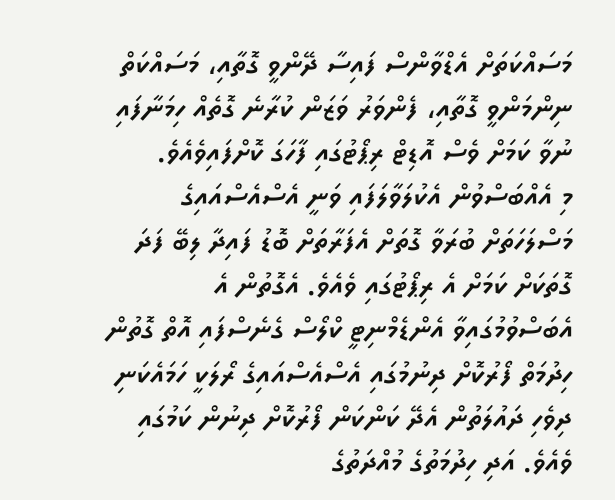މަސައްކަތަށް އެޑްވާންސް ފައިސާ ދޭންވީ ގޮތާއި، މަސައްކަތް ނިންމަންވީ ގޮތާއި، ފެންވަރު ވަޒަން ކުރާނެ ގޮތެއް ހިމަނާފައި ނުވާ ކަމަށް ވެސް އޮޑިޓް ރިޕޯޓުގައި ފާހަގަ ކޮށްފައިވެއެވެ.
މި އެއްބަސްވުން އެކުލަވާލަފައި ވަނީ އެސްއެސްއައިގެ މަސްލަހަތަށް ބުރަވާ ގޮތަށް އެފަރާތަށް ބޮޑު ފައިދާ ލިބޭ ފަދަ ގޮތަކަށް ކަމަށް އެ ރިޕޯޓުގައި ވެއެވެ. އެގޮތުން އެ އެބަސްވުމުގައިވާ އެންޑެމްނިޓީ ކްލޯސް ގެނެސްފައި އޮތް ގޮތުން ހިދުމަތް ފޯރުކޮށް ދިނުމުގައި އެސްއެސްއައިގެ ރޯލަކީ ހަމައެކަނި ދިވެހި ދައުލަތުން އެދޭ ކަންކަން ފޯރުކޮށް ދިނުން ކަމުގައި ވެއެވެ. އަދި ހިދުމަތުގެ މުއްދަތުގެ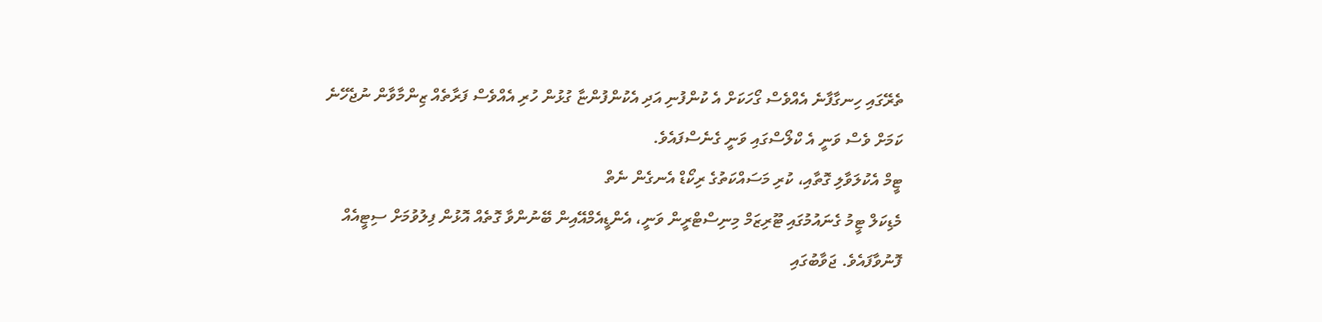ތެރޭގައި ހިނގާފާނެ އެއްވެސް ގޯހަކަށް އެ ކުންފުނި އަދި އެކުންފުންޏާ ގުޅުން ހުރި އެއްވެސް ފަރާތެއް ޒިންމާވާން ނުޖެހޭނެ ކަމަށް ވެސް ވަނީ އެ ކްލޯސްގައި ވަނީ ގެނެސްފައެވެ.
ޓީމް އެކުލަވާލި ގޮތާއި، ކުރި މަސައްކަތުގެ ރިކޯޑް އެނގެން ނެތް
މެޑިކަލް ޓީމު ގެނައުމުގައި ޓޫރިޒަމް މިނިސްޓްރީން ވަނީ، އެންޑީއެމްއޭއިން ބޭނުންވާ ގޮތެއް އޮޅުން ފިލުވުމަށް ސިޓީއެއް ފޮނުވާފައެވެ. ޖަވާބުގައި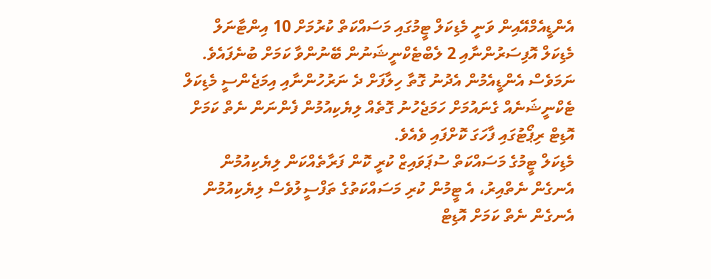އެންޑީއެމްއޭއިން ވަނީ މެޑިކަލް ޓީމުގައި މަސައްކަތް ކުރުމަށް 10 އިންޓާނަލް މެޑިކަލް އޮފިސަރުންނާއި 2 ލެބްޓެކްނީޝަނުން ބޭނުންވާ ކަމަށް ބުނެފައެވެ. ނަމަވެސް އެންޑީއެމުން އެދުނު ގޮތާ ހިލާފަށް ދެ ނަރުހުންނާއި އިމަޖެންސީ މެޑިކަލް ޓެކްނީޝަނެއް ގެނައުމަށް ހަމަޖެހުނު ގޮތެއް ލިޔެކިއުމުން ފެންނަން ނެތް ކަމަށް އޮޑިޓް ރިޕޯޓުގައި ފާހަގަ ކޮށްފައި ވެއެވެ.
މެޑިކަލް ޓީމުގެ މަސައްކަތް ސުޕަވައިޒް ކުރީ ކޮން ފަރާތެއްކަން ލިޔެކިއުމުން އެނގެން ނެތްއިރު، އެ ޓީމުން ކުރި މަސައްކަތުގެ ތަފްސީލުވެސް ލިޔެކިއުމުން އެނގެން ނެތް ކަމަށް އޮޑިޓް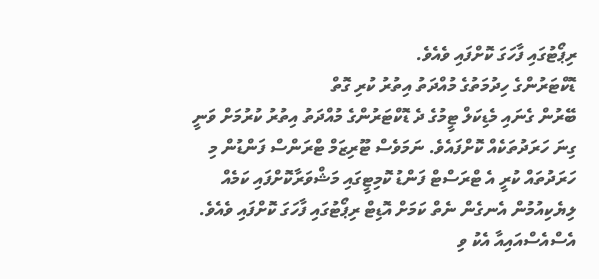ރިޕޯޓުގައި ފާހަގަ ކޮށްފައި ވެއެވެ.
ޑޮކްޓަރުންގެ ހިދުމަތުގެ މުއްދަތު އިތުރު ކުރި ގޮތް
ބޭރުން ގެނައި މެޑިކަލް ޓީމުގެ ދެ ޑޮކްޓަރުންގެ މުއްދަތު އިތުރު ކުރުމަށް ވަނީ ގިނަ ހަރަދުތަކެއް ކޮށްފައެވެ. ނަމަވެސް ޓޫރިޒަމް ޓްރަންސް ފަންޑުން މި ހަރަދުތައް ކުރީ އެ ޓްރަސްޓް ފަންޑު ކޮމިޓީގައި މަޝްވަރާކޮށްފައި ކަމެއް ލިޔެކިއުމުން އެނގެން ނެތް ކަމަށް އޮޑިޓް ރިޕޯޓުގައި ފާހަގަ ކޮށްފައި ވެއެވެ.
އެސްއެސްއައިއާ އެކު ވި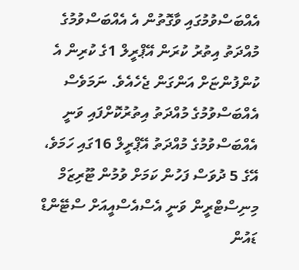އެއްބަސްވުމުގައި ވާގޮތުން އެ އެއްބަސްވުމުގެ މުއްދަތު އިތުރު ކުރަން އޭޕްރީލް 1ގެ ކުރިން އެ ކުންފުންޏަށް އަންގަން ޖެހެއެވެ. ނަމަވެސް އެއްބަސްވުމުގެ މުއްދަތު އިތުރުކޮށްފައި ވަނީ އެއްބަސްވުމުގެ މުއްދަތު އޭޕްރީލް 16ގައި ހަމަވެ، އޭގެ 5 ދުވަސް ފަހުން ކަމަށް ވުމުން ޓޫރިޒަމް މިނިސްޓްރީން ވަނީ އެސްއެސްއީއަށް ސްޓޭންޑް ޑައުން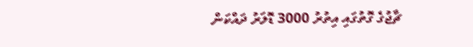ޗާޖުގެ ގޮތުގައި އިތުރު 3000 ޑޮލަރު ދައްކަން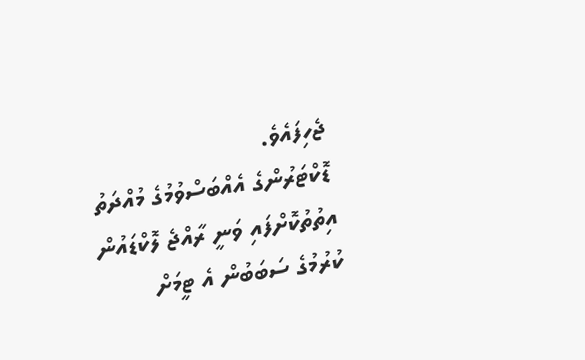ޖެހިފައެވެ.
ޑޮކްޓަރުންގެ އެއްބަސްވުމުގެ މުއްދަތު އިތުތުކޮށްފައި ވަނީ ރާއްޖެ ލޮކްޑައުން ކުރުމުގެ ސަބަބުން އެ ޓީމަށް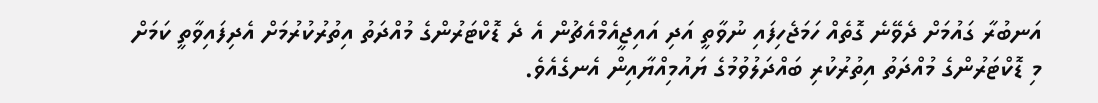އަނބުރާ ގައުމަށް ދެވޭނެ ގޮތެއް ހަމަޖެހިފައި ނުވާތީ އަދި އައިޖީއެމްއެޗުން އެ ދެ ޑޮކްޓަރުންގެ މުއްދަތު އިތުރުކުރުމަށް އެދިފައިވާތީ ކަމަށް މި ޑޮކްޓަރުންގެ މުއްދަތު އިތުރުކުރި ބައްދަލުވުމުގެ ޔައުމިއްޔާއިން އެނގެއެވެ.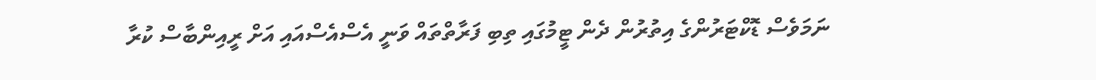ނަމަވެސް ޑޮކްޓަރުންގެ އިތުރުން ދެން ޓީމުގައި ތިބި ފަރާތްތައް ވަނީ އެސްއެސްއައި އަށް ރީއިންބާސް ކުރާ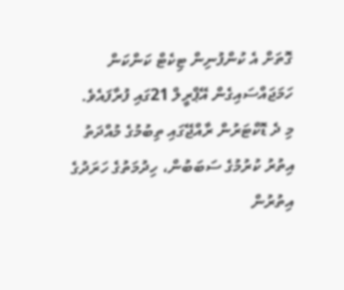ގޮތަށް އެ ކުންފުނިން ޓިކެޓް ކަންކަން ހަމަޖައްސައިގެން އޭޕްރީލް 21ގައި ފުރާފައެވެ.
މި ދެ ޑޮކްޓަރުން ރާއްޖޭގައި ތިބުމުގެ މުއްދަތު އިތުރު ކުރުމުގެ ސަބަބުން، ހިދުމަތުގެ ހަރަދުގެ އިތުރުން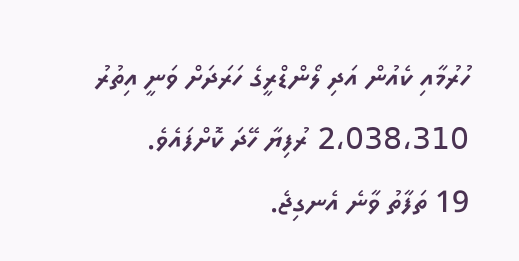ހުރުމާއި ކެއުން އަދި ލޯންޑްރީގެ ހަރަދަށް ވަނީ އިތުރު 2،038،310 ރުފިޔާ ހޭދަ ކޮށްފައެވެ.
19 ތަފާތު ވާނެ އެނގިޖެ.